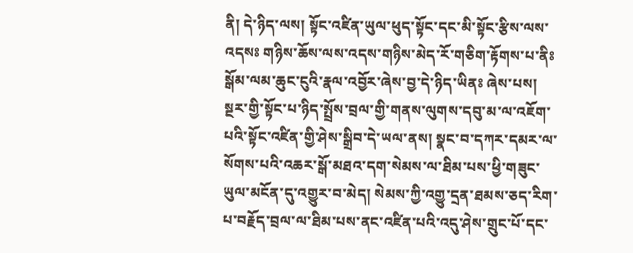ནི། དེ་ཉིད་ལས། སྟོང་འཛིན་ཡུལ་ཕུད་སྟོང་དང་མི་སྟོང་རྩིས་ལས་འདསཿ གཉིས་ཆོས་ལས་འདས་གཉིས་མེད་རོ་གཅིག་རྟོགས་པ་ནིཿ སྒོམ་ལམ་ཆུང་ངུའི་རྣལ་འབྱོར་ཞེས་བྱ་དེ་ཉིད་ཡིནཿ ཞེས་པས། སྔར་གྱི་སྟོང་པ་ཉིད་སྤྲོས་བྲལ་གྱི་གནས་ལུགས་དབུ་མ་ལ་འཇོག་པའི་སྟོང་འཛིན་གྱི་ཤེས་སྒྲིབ་དེ་ཡལ་ནས། སྣང་བ་དཀར་དམར་ལ་སོགས་པའི་འཆར་སྒོ་མཐའ་དག་སེམས་ལ་ཐིམ་པས་ཕྱི་གཟུང་ཡུལ་མངོན་དུ་འགྱུར་བ་མེད། སེམས་ཀྱི་འགྱུ་དྲན་ཐམས་ཅད་རིག་པ་བརྗོད་བྲལ་ལ་ཐིམ་པས་ནང་འཛིན་པའི་འདུ་ཤེས་གྲུང་པོ་དང་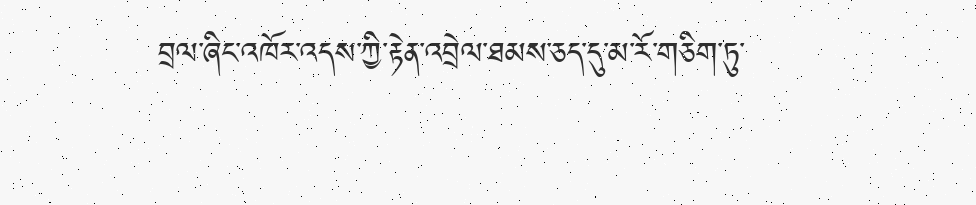བྲལ་ཞིང་འཁོར་འདས་ཀྱི་རྟེན་འབྲེལ་ཐམས་ཅད་དུ་མ་རོ་གཅིག་ཏུ་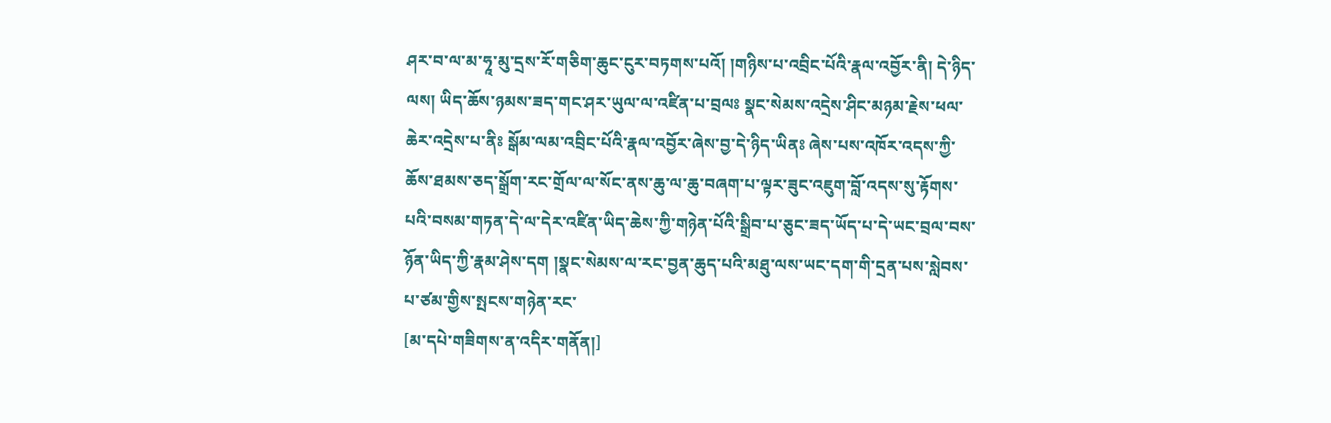ཤར་བ་ལ་མ་ཧཱ་མུ་དྲས་རོ་གཅིག་ཆུང་ངུར་བཏགས་པའོ། །གཉིས་པ་འབྲིང་པོའི་རྣལ་འབྱོར་ནི། དེ་ཉིད་ལས། ཡིད་ཆོས་ཉམས་ཟད་གང་ཤར་ཡུལ་ལ་འཛིན་པ་བྲལཿ སྣང་སེམས་འདྲེས་ཤིང་མཉམ་རྗེས་ཕལ་ཆེར་འདྲེས་པ་ནིཿ སྒོམ་ལམ་འབྲིང་པོའི་རྣལ་འབྱོར་ཞེས་བྱ་དེ་ཉིད་ཡིནཿ ཞེས་པས་འཁོར་འདས་ཀྱི་ཆོས་ཐམས་ཅད་སྒྲོག་རང་གྲོལ་ལ་སོང་ནས་ཆུ་ལ་ཆུ་བཞག་པ་ལྟར་ཟུང་འཇུག་བློ་འདས་སུ་རྟོགས་པའི་བསམ་གཏན་དེ་ལ་དེར་འཛིན་ཡིད་ཆེས་ཀྱི་གཉེན་པོའི་སྒྲིབ་པ་ཅུང་ཟད་ཡོད་པ་དེ་ཡང་བྲལ་བས་ཉོན་ཡིད་ཀྱི་རྣམ་ཤེས་དག །སྣང་སེམས་ལ་རང་བྱན་ཆུད་པའི་མཐུ་ལས་ཡང་དག་གི་དྲན་པས་སླེབས་པ་ཙམ་གྱིས་སྤངས་གཉེན་རང་
[མ་དཔེ་གཟིགས་ན་འདིར་གནོན།]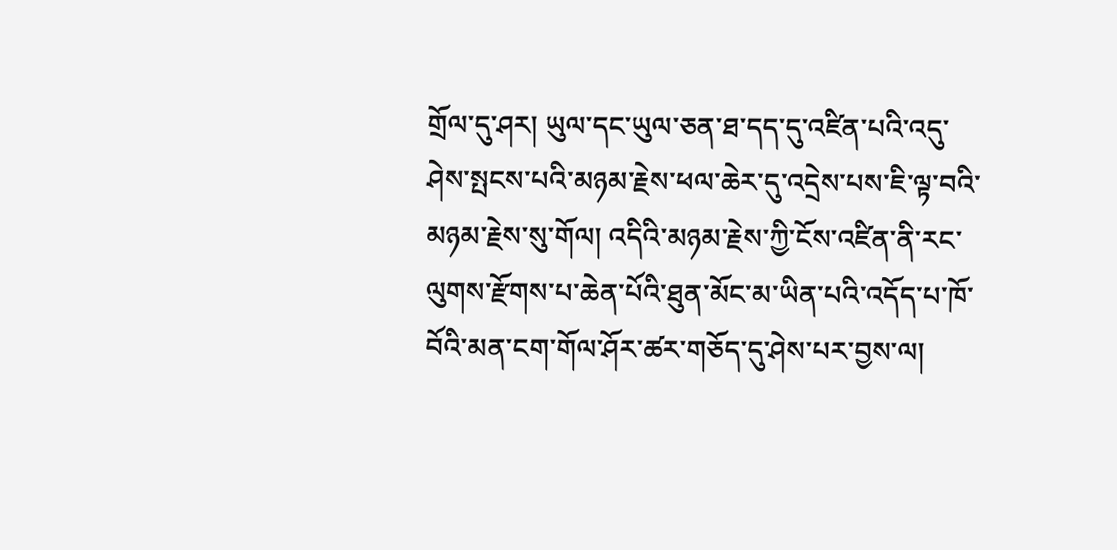གྲོལ་དུ་ཤར། ཡུལ་དང་ཡུལ་ཅན་ཐ་དད་དུ་འཛིན་པའི་འདུ་ཤེས་སྤངས་པའི་མཉམ་རྗེས་ཕལ་ཆེར་དུ་འདྲེས་པས་ཇི་ལྟ་བའི་མཉམ་རྗེས་སུ་གོལ། འདིའི་མཉམ་རྗེས་ཀྱི་ངོས་འཛིན་ནི་རང་ལུགས་རྫོགས་པ་ཆེན་པོའི་ཐུན་མོང་མ་ཡིན་པའི་འདོད་པ་ཁོ་བོའི་མན་ངག་གོལ་ཤོར་ཚར་གཅོད་དུ་ཤེས་པར་བྱས་ལ།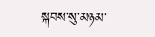སྐབས་སུ་མཉམ་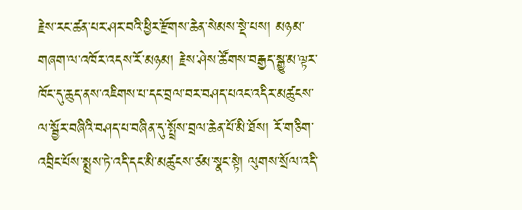རྗེས་རང་ཚན་པར་ཤར་བའི་ཕྱིར་རྫོགས་ཆེན་སེམས་སྡེ་པས། མཉམ་གཞག་ལ་འཁོར་འདས་རོ་མཉམ། རྗེས་ཤེས་ཚོགས་བརྒྱད་སྒྱུ་མ་ལྟར་ཁོང་དུ་ཆུད་ནས་འཇིགས་པ་དང་བྲལ་བར་བཤད་པའང་འདིར་མཚུངས་ལ་སྦྱོར་བཞིའི་བཤད་པ་བཞིན་དུ་སྤྲོས་བྲལ་ཆེན་པོ་མི་ཐོས། རོ་གཅིག་འབྲིང་པོས་སྨྲས་ཏེ་འདི་དང་མི་མཚུངས་ཙམ་སྣང་སྟེ། ལུགས་སྲོལ་འདི་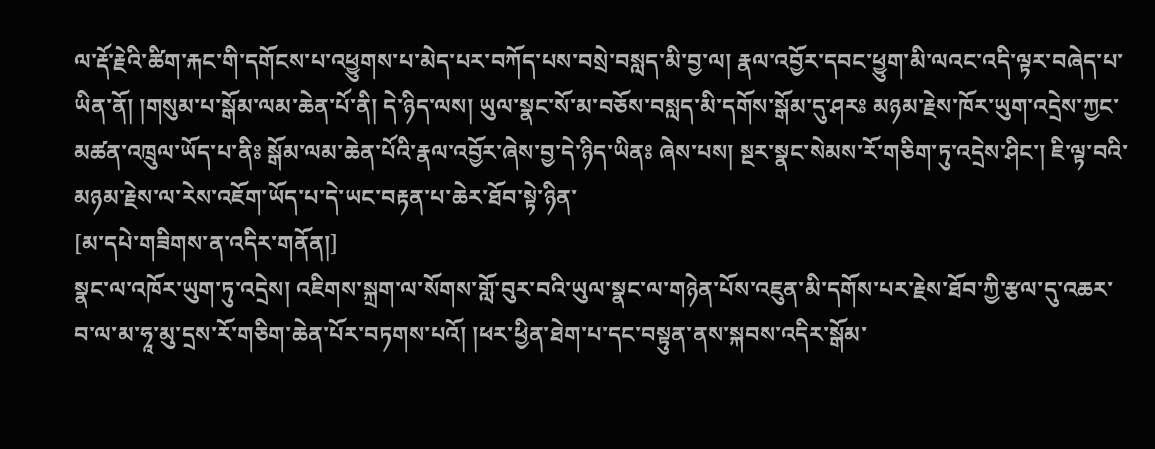ལ་རྡོ་རྗེའི་ཚིག་རྐང་གི་དགོངས་པ་འཕྱུགས་པ་མེད་པར་བཀོད་པས་བསྲེ་བསླད་མི་བྱ་ལ། རྣལ་འབྱོར་དབང་ཕྱུག་མི་ལའང་འདི་ལྟར་བཞེད་པ་ཡིན་ནོ། །གསུམ་པ་སྒོམ་ལམ་ཆེན་པོ་ནི། དེ་ཉིད་ལས། ཡུལ་སྣང་སོ་མ་བཅོས་བསླད་མི་དགོས་སྒོམ་དུ་ཤརཿ མཉམ་རྗེས་ཁོར་ཡུག་འདྲེས་ཀྱང་མཚན་འཁྲུལ་ཡོད་པ་ནིཿ སྒོམ་ལམ་ཆེན་པོའི་རྣལ་འབྱོར་ཞེས་བྱ་དེ་ཉིད་ཡིནཿ ཞེས་པས། སྔར་སྣང་སེམས་རོ་གཅིག་ཏུ་འདྲེས་ཤིང་། ཇི་ལྟ་བའི་མཉམ་རྗེས་ལ་རེས་འཇོག་ཡོད་པ་དེ་ཡང་བརྟན་པ་ཆེར་ཐོབ་སྟེ་ཉིན་
[མ་དཔེ་གཟིགས་ན་འདིར་གནོན།]
སྣང་ལ་འཁོར་ཡུག་ཏུ་འདྲེས། འཇིགས་སྐྲག་ལ་སོགས་གློ་བུར་བའི་ཡུལ་སྣང་ལ་གཉེན་པོས་འཇུན་མི་དགོས་པར་རྗེས་ཐོབ་ཀྱི་རྩལ་དུ་འཆར་བ་ལ་མ་ཧཱ་མུ་དྲས་རོ་གཅིག་ཆེན་པོར་བཏགས་པའོ། །ཕར་ཕྱིན་ཐེག་པ་དང་བསྟུན་ནས་སྐབས་འདིར་སྒོམ་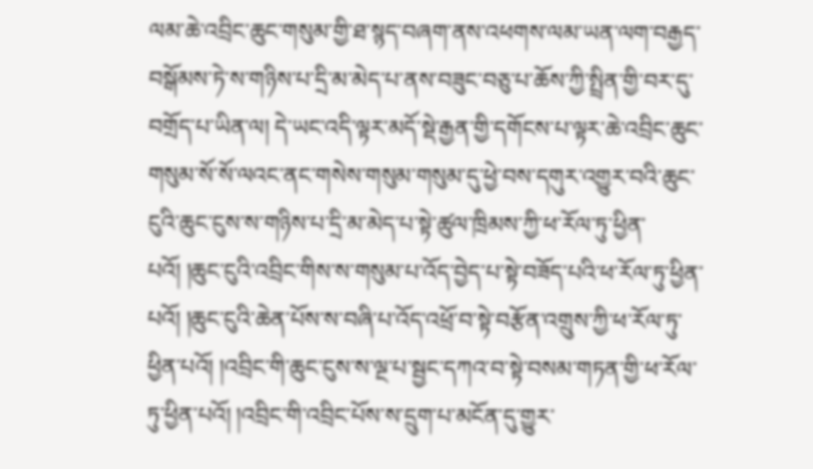ལམ་ཆེ་འབྲིང་ཆུང་གསུམ་གྱི་ཐ་སྙད་བཞག་ནས་འཕགས་ལམ་ཡན་ལག་བརྒྱད་བསྒོམས་ཏེ་ས་གཉིས་པ་དྲི་མ་མེད་པ་ནས་བཟུང་བཅུ་པ་ཆོས་ཀྱི་སྤྲིན་གྱི་བར་དུ་བགྲོད་པ་ཡིན་ལ། དེ་ཡང་འདི་ལྟར་མདོ་སྡེ་རྒྱན་གྱི་དགོངས་པ་ལྟར་ཆེ་འབྲིང་ཆུང་གསུམ་སོ་སོ་ལའང་ནང་གསེས་གསུམ་གསུམ་དུ་ཕྱེ་བས་དགུར་འགྱུར་བའི་ཆུང་ངུའི་ཆུང་ངུས་ས་གཉིས་པ་དྲི་མ་མེད་པ་སྟེ་ཚུལ་ཁྲིམས་ཀྱི་ཕ་རོལ་ཏུ་ཕྱིན་པའོ། །ཆུང་ངུའི་འབྲིང་གིས་ས་གསུམ་པ་འོད་བྱེད་པ་སྟེ་བཟོད་པའི་ཕ་རོལ་ཏུ་ཕྱིན་པའོ། །ཆུང་ངུའི་ཆེན་པོས་ས་བཞི་པ་འོད་འཕྲོ་བ་སྟེ་བརྩོན་འགྲུས་ཀྱི་ཕ་རོལ་ཏུ་ཕྱིན་པའོ། །འབྲིང་གི་ཆུང་ངུས་ས་ལྔ་པ་སྦྱང་དཀའ་བ་སྟེ་བསམ་གཏན་གྱི་ཕ་རོལ་ཏུ་ཕྱིན་པའོ། །འབྲིང་གི་འབྲིང་པོས་ས་དྲུག་པ་མངོན་དུ་གྱུར་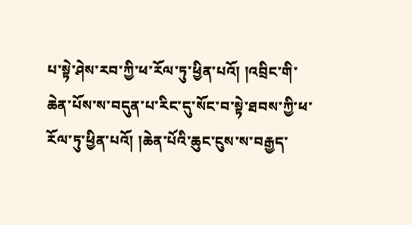པ་སྟེ་ཤེས་རབ་ཀྱི་ཕ་རོལ་ཏུ་ཕྱིན་པའོ། །འབྲིང་གི་ཆེན་པོས་ས་བདུན་པ་རིང་དུ་སོང་བ་སྟེ་ཐབས་ཀྱི་ཕ་རོལ་ཏུ་ཕྱིན་པའོ། །ཆེན་པོའི་ཆུང་ངུས་ས་བརྒྱད་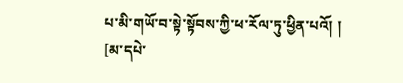པ་མི་གཡོ་བ་སྟེ་སྟོབས་ཀྱི་ཕ་རོལ་ཏུ་ཕྱིན་པའོ། །
[མ་དཔེ་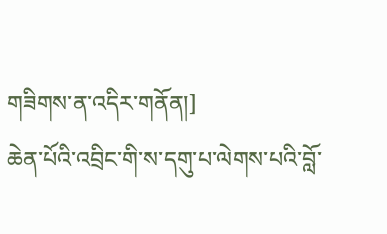གཟིགས་ན་འདིར་གནོན།]
ཆེན་པོའི་འབྲིང་གི་ས་དགུ་པ་ལེགས་པའི་བློ་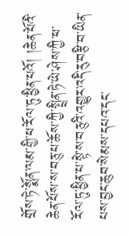གྲོས་ཏེ་སྨོན་ལམ་གྱི་ཕ་རོལ་ཏུ་ཕྱིན་པའོ། །ཆེན་པོའི་ཆེན་པོས་ས་བཅུ་པ་ཆོས་ཀྱི་སྤྲིན་ཏེ་ཡེ་ཤེས་ཀྱི་ཕ་རོལ་ཏུ་ཕྱིན་པ་སྟེ་ས་བཅུའི་འགྱུར་འདི་རུ་བརྩི་བ་ཡིན་པས་བྱང་ཆུབ་སེམས་དཔའ་དང་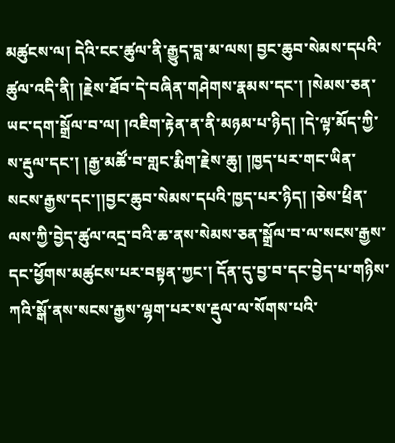མཚུངས་ལ། དེའི་ངང་ཚུལ་ནི་རྒྱུད་བླ་མ་ལས། བྱང་ཆུབ་སེམས་དཔའི་ཚུལ་འདི་ནི། །རྗེས་ཐོབ་དེ་བཞིན་གཤེགས་རྣམས་དང་། །སེམས་ཅན་ཡང་དག་སྒྲོལ་བ་ལ། །འཇིག་རྟེན་ན་ནི་མཉམ་པ་ཉིད། །དེ་ལྟ་མོད་ཀྱི་ས་རྡུལ་དང་། །རྒྱ་མཚོ་བ་གླང་རྨིག་རྗེས་ཆུ། །ཁྱད་པར་གང་ཡིན་སངས་རྒྱས་དང་།།བྱང་ཆུབ་སེམས་དཔའི་ཁྱད་པར་ཉིད། །ཅེས་ཕྲིན་ལས་ཀྱི་བྱེད་ཚུལ་འདྲ་བའི་ཆ་ནས་སེམས་ཅན་སྒྲོལ་བ་ལ་སངས་རྒྱས་དང་ཕྱོགས་མཚུངས་པར་བསྟན་ཀྱང་། དོན་དུ་བྱ་བ་དང་བྱེད་པ་གཉིས་ཀའི་སྒོ་ནས་སངས་རྒྱས་ལྷག་པར་ས་རྡུལ་ལ་སོགས་པའི་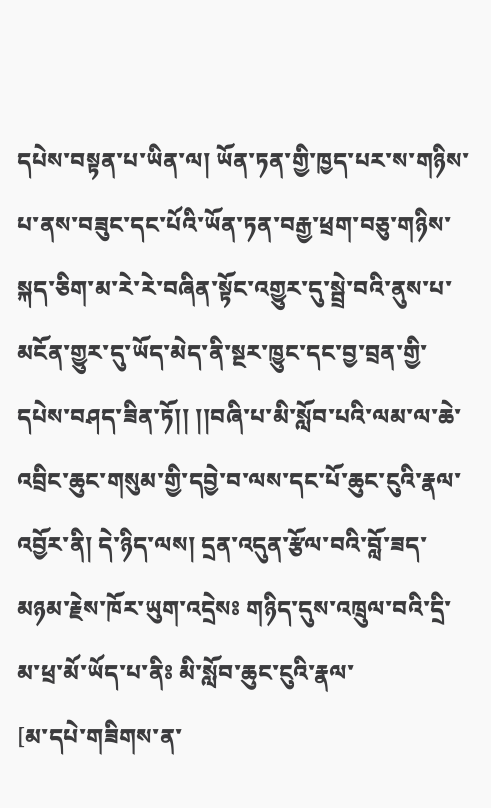དཔེས་བསྟན་པ་ཡིན་ལ། ཡོན་ཏན་གྱི་ཁྱད་པར་ས་གཉིས་པ་ནས་བཟུང་དང་པོའི་ཡོན་ཏན་བརྒྱ་ཕྲག་བཅུ་གཉིས་སྐད་ཅིག་མ་རེ་རེ་བཞིན་སྟོང་འགྱུར་དུ་སྦྲེ་བའི་ནུས་པ་མངོན་གྱུར་དུ་ཡོད་མེད་ནི་སྔར་ཁྱུང་དང་བྱ་བྲན་གྱི་དཔེས་བཤད་ཟིན་ཏོ།། །།བཞི་པ་མི་སློབ་པའི་ལམ་ལ་ཆེ་འབྲིང་ཆུང་གསུམ་གྱི་དབྱེ་བ་ལས་དང་པོ་ཆུང་ངུའི་རྣལ་འབྱོར་ནི། དེ་ཉིད་ལས། དྲན་འདུན་རྩོལ་བའི་བློ་ཟད་མཉམ་རྗེས་ཁོར་ཡུག་འདྲེསཿ གཉིད་དུས་འཁྲུལ་བའི་དྲི་མ་ཕྲ་མོ་ཡོད་པ་ནིཿ མི་སློབ་ཆུང་ངུའི་རྣལ་
[མ་དཔེ་གཟིགས་ན་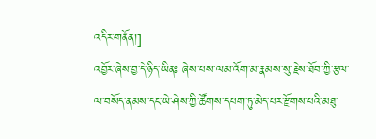འདིར་གནོན།]
འབྱོར་ཞེས་བྱ་དེ་ཉིད་ཡིནཿ ཞེས་པས་ལམ་འོག་མ་རྣམས་སུ་རྗེས་ཐོབ་ཀྱི་རྩལ་ལ་བསོད་ནམས་དང་ཡེ་ཤེས་ཀྱི་ཚོགས་དཔག་ཏུ་མེད་པར་རྫོགས་པའི་མཐུ་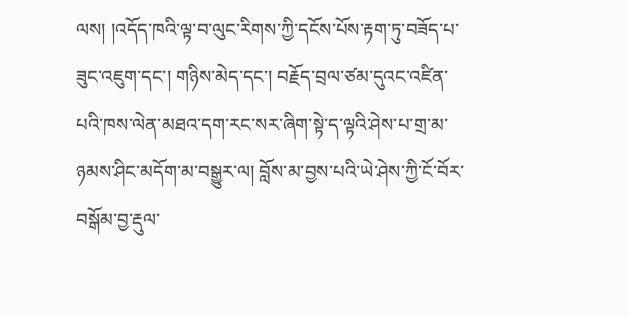ལས། །འདོད་ཁའི་ལྟ་བ་ལུང་རིགས་ཀྱི་དངོས་པོས་རྟག་ཏུ་བཟོད་པ་ཟུང་འཇུག་དང་། གཉིས་མེད་དང་། བརྗོད་བྲལ་ཙམ་དུའང་འཛིན་པའི་ཁས་ལེན་མཐའ་དག་རང་སར་ཞིག་སྟེ་ད་ལྟའི་ཤེས་པ་གྲ་མ་ཉམས་ཤིང་མདོག་མ་བསྒྱུར་ལ། བློས་མ་བྱས་པའི་ཡེ་ཤེས་ཀྱི་ངོ་བོར་བསྒོམ་བྱ་རྡུལ་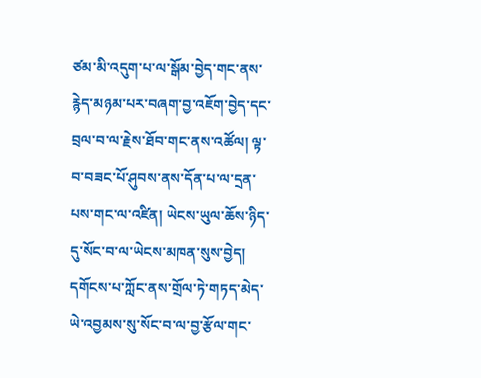ཙམ་མི་འདུག་པ་ལ་སྒོམ་བྱེད་གང་ནས་རྙེད་མཉམ་པར་བཞག་བྱ་འཇོག་བྱེད་དང་བྲལ་བ་ལ་རྗེས་ཐོབ་གང་ནས་འཚོལ། ལྟ་བ་བཟང་པོ་ཤུབས་ནས་དོན་པ་ལ་དྲན་པས་གང་ལ་འཛིན། ཡེངས་ཡུལ་ཆོས་ཉིད་དུ་སོང་བ་ལ་ཡེངས་མཁན་སུས་བྱེད། དགོངས་པ་ཀློང་ནས་གྲོལ་ཏེ་གཏད་མེད་ཡེ་འབྱམས་སུ་སོང་བ་ལ་བྱ་རྩོལ་གང་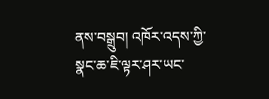ནས་བསྒྲུབ། འཁོར་འདས་ཀྱི་སྣང་ཆ་ཇི་ལྟར་ཤར་ཡང་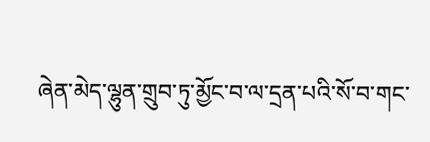ཞེན་མེད་ལྷུན་གྲུབ་ཏུ་མྱོང་བ་ལ་དྲན་པའི་སོ་བ་གང་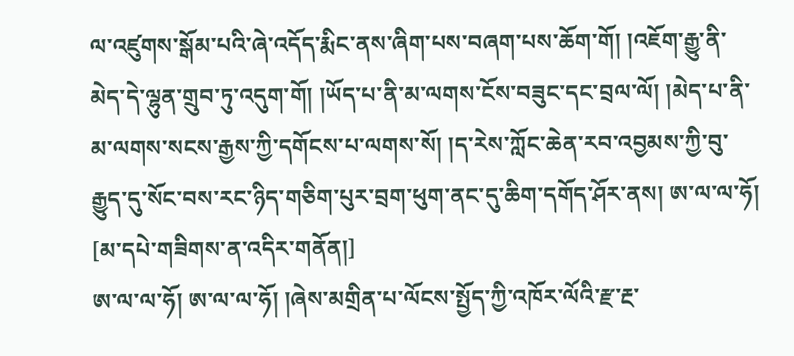ལ་འཛུགས་སྒོམ་པའི་ཞེ་འདོད་རྨིང་ནས་ཞིག་པས་བཞག་པས་ཆོག་གོ། །འཇོག་རྒྱུ་ནི་མེད་དེ་ལྷུན་གྲུབ་ཏུ་འདུག་གོ། །ཡོད་པ་ནི་མ་ལགས་ངོས་བཟུང་དང་བྲལ་ལོ། །མེད་པ་ནི་མ་ལགས་སངས་རྒྱས་ཀྱི་དགོངས་པ་ལགས་སོ། །ད་རེས་ཀློང་ཆེན་རབ་འབྱམས་ཀྱི་བུ་རྒྱུད་དུ་སོང་བས་རང་ཉིད་གཅིག་པུར་བྲག་ཕུག་ནང་དུ་ཆིག་དགོད་ཤོར་ནས། ཨ་ལ་ལ་ཧོ།
[མ་དཔེ་གཟིགས་ན་འདིར་གནོན།]
ཨ་ལ་ལ་ཧོ། ཨ་ལ་ལ་ཧོ། །ཞེས་མགྲིན་པ་ལོངས་སྤྱོད་ཀྱི་འཁོར་ལོའི་རྫ་རྔ་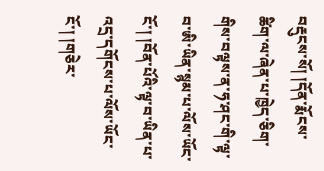བརྡུངས་སོ། །དོན་རྨོངས་ཚིག་ལ་ཞེན་པ་ཁྱེད་ཅིག་གིས་བལྟས་ན་ཧ་ཤང་གི་ལྟ་བ་ཨི་ཡིན་སྙམ་པ་ལོས་ཡོང་ངོ་། །བོན་པོའི་ལྟ་བ་ཡིན་པ་འདྲ་དགོངས་པ་ལོས་ཡོང་ངོ་། །གཅེར་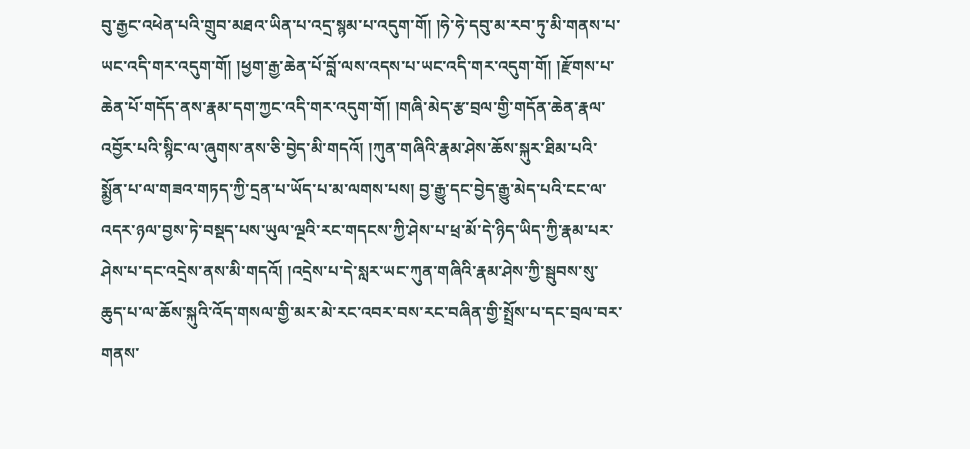བུ་རྒྱང་འཕེན་པའི་གྲུབ་མཐའ་ཡིན་པ་འདྲ་སྙམ་པ་འདུག་གོ། །ཧེ་ཧེ་དབུ་མ་རབ་ཏུ་མི་གནས་པ་ཡང་འདི་གར་འདུག་གོ། །ཕྱག་རྒྱ་ཆེན་པོ་བློ་ལས་འདས་པ་ཡང་འདི་གར་འདུག་གོ། །རྫོགས་པ་ཆེན་པོ་གདོད་ནས་རྣམ་དག་ཀྱང་འདི་གར་འདུག་གོ། །གཞི་མེད་རྩ་བྲལ་གྱི་གདོན་ཆེན་རྣལ་འབྱོར་པའི་སྙིང་ལ་ཞུགས་ནས་ཅི་བྱེད་མི་གདའོ། །ཀུན་གཞིའི་རྣམ་ཤེས་ཆོས་སྐུར་ཐིམ་པའི་སྨྱོན་པ་ལ་གཟའ་གཏད་ཀྱི་དྲན་པ་ཡོད་པ་མ་ལགས་པས། བྱ་རྒྱུ་དང་བྱེད་རྒྱུ་མེད་པའི་ངང་ལ་འདར་ཉལ་བྱས་ཏེ་བསྡད་པས་ཡུལ་ལྔའི་རང་གདངས་ཀྱི་ཤེས་པ་ཕྲ་མོ་དེ་ཉིད་ཡིད་ཀྱི་རྣམ་པར་ཤེས་པ་དང་འདྲེས་ནས་མི་གདའོ། །འདྲེས་པ་དེ་སླར་ཡང་ཀུན་གཞིའི་རྣམ་ཤེས་ཀྱི་སྦུབས་སུ་ཆུད་པ་ལ་ཆོས་སྐུའི་འོད་གསལ་གྱི་མར་མེ་རང་འབར་བས་རང་བཞིན་གྱི་སྤྲོས་པ་དང་བྲལ་བར་གནས་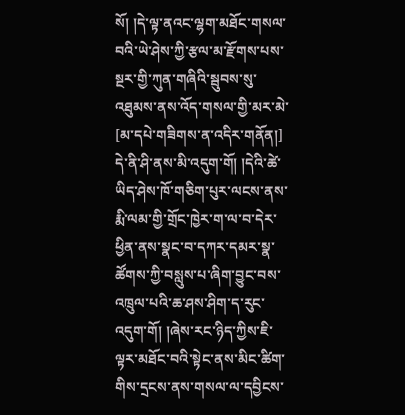སོ། །དེ་ལྟ་ནའང་ལྷག་མཐོང་གསལ་བའི་ཡེ་ཤེས་ཀྱི་རྩལ་མ་རྫོགས་པས་སྔར་གྱི་ཀུན་གཞིའི་སྦུབས་སུ་འཐུམས་ནས་འོད་གསལ་གྱི་མར་མེ་
[མ་དཔེ་གཟིགས་ན་འདིར་གནོན།]
དེ་ནི་ཤི་ནས་མི་འདུག་གོ། །དེའི་ཚེ་ཡིད་ཤེས་ཁོ་གཅིག་པུར་ལངས་ནས་རྨི་ལམ་གྱི་གྲོང་ཁྱེར་ག་ལ་བ་དེར་ཕྱིན་ནས་སྣང་བ་དཀར་དམར་སྣ་ཚོགས་ཀྱི་བསླུས་པ་ཞིག་བྱུང་བས་འཁྲུལ་པའི་ཆ་ཤས་ཤིག་ད་རུང་འདུག་གོ། །ཞེས་རང་ཉིད་ཀྱིས་ཇི་ལྟར་མཐོང་བའི་སྟེང་ནས་མིང་ཚིག་གིས་དྲངས་ནས་གསལ་ལ་དབྱིངས་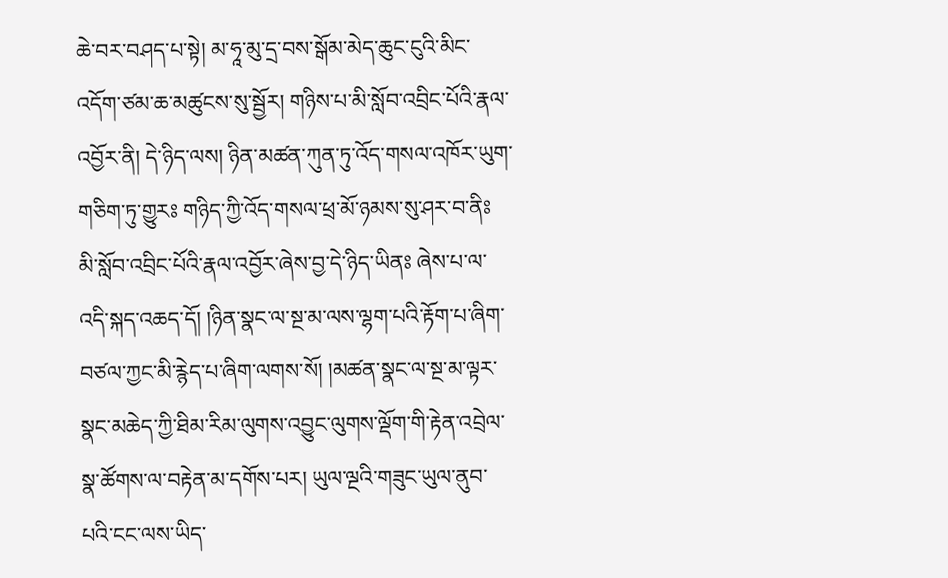ཆེ་བར་བཤད་པ་སྟེ། མ་ཧཱ་མུ་དྲ་བས་སྒོམ་མེད་ཆུང་ངུའི་མིང་འདོག་ཙམ་ཆ་མཚུངས་སུ་སྦྱོར། གཉིས་པ་མི་སློབ་འབྲིང་པོའི་རྣལ་འབྱོར་ནི། དེ་ཉིད་ལས། ཉིན་མཚན་ཀུན་ཏུ་འོད་གསལ་འཁོར་ཡུག་གཅིག་ཏུ་གྱུརཿ གཉིད་ཀྱི་འོད་གསལ་ཕྲ་མོ་ཉམས་སུ་ཤར་བ་ནིཿ མི་སློབ་འབྲིང་པོའི་རྣལ་འབྱོར་ཞེས་བྱ་དེ་ཉིད་ཡིནཿ ཞེས་པ་ལ་འདི་སྐད་འཆད་དོ། །ཉིན་སྣང་ལ་སྔ་མ་ལས་ལྷག་པའི་རྟོག་པ་ཞིག་བཙལ་ཀྱང་མི་རྙེད་པ་ཞིག་ལགས་སོ། །མཚན་སྣང་ལ་སྔ་མ་ལྟར་སྣང་མཆེད་ཀྱི་ཐིམ་རིམ་ལུགས་འབྱུང་ལུགས་ལྡོག་གི་རྟེན་འབྲེལ་སྣ་ཚོགས་ལ་བརྟེན་མ་དགོས་པར། ཡུལ་ལྔའི་གཟུང་ཡུལ་ནུབ་པའི་ངང་ལས་ཡིད་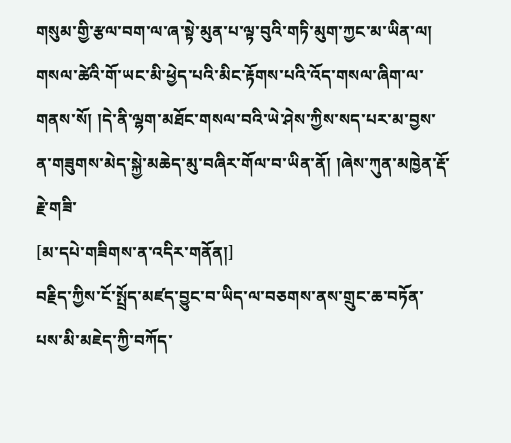གསུམ་གྱི་རྩལ་བག་ལ་ཞ་སྟེ་མུན་པ་ལྟ་བུའི་གཏི་མུག་ཀྱང་མ་ཡིན་ལ། གསལ་ཚེའི་གོ་ཡང་མི་ཕྱེད་པའི་མིང་རྟོགས་པའི་འོད་གསལ་ཞིག་ལ་གནས་སོ། །དེ་ནི་ལྷག་མཐོང་གསལ་བའི་ཡེ་ཤེས་ཀྱིས་སད་པར་མ་བྱས་ན་གཟུགས་མེད་སྐྱེ་མཆེད་མུ་བཞིར་གོལ་བ་ཡིན་ནོ། །ཞེས་ཀུན་མཁྱེན་རྡོ་རྗེ་གཟི་
[མ་དཔེ་གཟིགས་ན་འདིར་གནོན།]
བརྗིད་ཀྱིས་ངོ་སྤྲོད་མཛད་བྱུང་བ་ཡིད་ལ་བཅགས་ནས་གྲུང་ཆ་བཏོན་པས་མི་མཇེད་ཀྱི་བཀོད་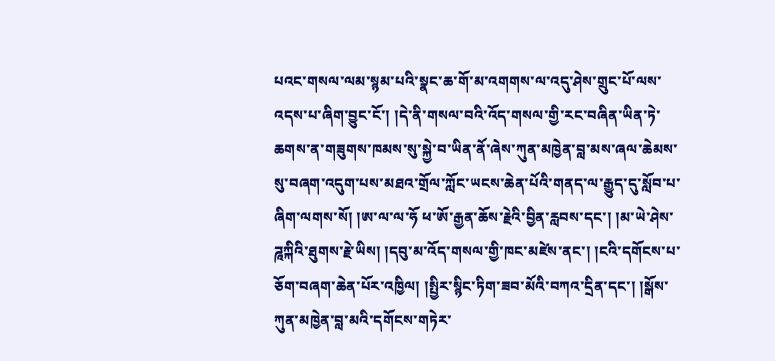པའང་གསལ་ལམ་སྙམ་པའི་སྣང་ཆ་གོ་མ་འགགས་ལ་འདུ་ཤེས་གྲུང་པོ་ལས་འདས་པ་ཞིག་བྱུང་ངོ་། །དེ་ནི་གསལ་བའི་འོད་གསལ་གྱི་རང་བཞིན་ཡིན་ཏེ་ཆགས་ན་གཟུགས་ཁམས་སུ་སྐྱེ་བ་ཡིན་ནོ་ཞེས་ཀུན་མཁྱེན་བླ་མས་ཞལ་ཆེམས་སུ་བཞག་འདུག་པས་མཐའ་གྲོལ་ཀློང་ཡངས་ཆེན་པོའི་གནད་ལ་རྒྱུད་དུ་སློབ་པ་ཞིག་ལགས་སོ། །ཨ་ལ་ལ་ཧོ ཕ་ཨོ་རྒྱན་ཆོས་རྗེའི་བྱིན་རླབས་དང་། །མ་ཡེ་ཤེས་ཌཱཀྐིའི་ཐུགས་རྗེ་ཡིས། །དབུ་མ་འོད་གསལ་གྱི་ཁང་མཛེས་ནང་། །ངའི་དགོངས་པ་ཅོག་བཞག་ཆེན་པོར་འཁྱིལ། །སྤྱིར་སྙིང་ཏིག་ཟབ་མོའི་བཀའ་དྲིན་དང་། །སྒོས་ཀུན་མཁྱེན་བླ་མའི་དགོངས་གཏེར་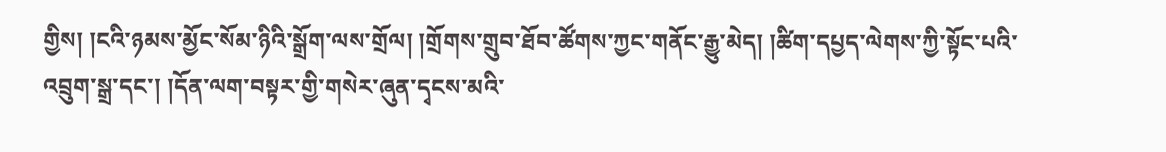གྱིས། །ངའི་ཉམས་མྱོང་སོམ་ཉིའི་སྒྲོག་ལས་གྲོལ། །གྲོགས་གྲུབ་ཐོབ་ཚོགས་ཀྱང་གནོང་རྒྱུ་མེད། །ཚིག་དཔྱད་ལེགས་ཀྱི་སྟོང་པའི་འབྲུག་སྒྲ་དང་། །དོན་ལག་བསྟར་གྱི་གསེར་ཞུན་དྭངས་མའི་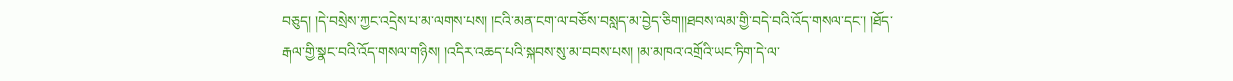བཅུད། །དེ་བསྲེས་ཀྱང་འདྲེས་པ་མ་ལགས་པས། །ངའི་མན་ངག་ལ་བཅོས་བསླད་མ་བྱེད་ཅིག།།ཐབས་ལམ་གྱི་བདེ་བའི་འོད་གསལ་དང་། །ཐོད་རྒལ་གྱི་སྣང་བའི་འོད་གསལ་གཉིས། །འདིར་འཆད་པའི་སྐབས་སུ་མ་བབས་པས། །མ་མཁའ་འགྲོའི་ཡང་ཏིག་དེ་ལ་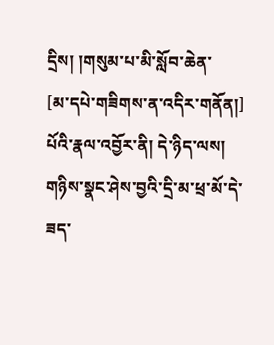དྲིས། །གསུམ་པ་མི་སློབ་ཆེན་
[མ་དཔེ་གཟིགས་ན་འདིར་གནོན།]
པོའི་རྣལ་འབྱོར་ནི། དེ་ཉིད་ལས། གཉིས་སྣང་ཤེས་བྱའི་དྲི་མ་ཕྲ་མོ་དེ་ཟད་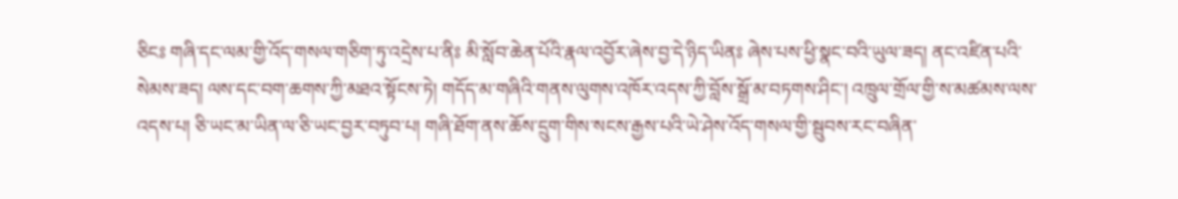ཅིངཿ གཞི་དང་ལམ་གྱི་འོད་གསལ་གཅིག་ཏུ་འདྲེས་པ་ནིཿ མི་སློབ་ཆེན་པོའི་རྣལ་འབྱོར་ཞེས་བྱ་དེ་ཉིད་ཡིནཿ ཞེས་པས་ཕྱི་སྣང་བའི་ཡུལ་ཟད། ནང་འཛིན་པའི་སེམས་ཟད། ལས་དང་བག་ཆགས་ཀྱི་མཐའ་སྟོངས་ཏེ། གདོད་མ་གཞིའི་གནས་ལུགས་འཁོར་འདས་ཀྱི་བློས་སྒྲོ་མ་བཏགས་ཤིང་། འཁྲུལ་གྲོལ་གྱི་ས་མཚམས་ལས་འདས་པ། ཅི་ཡང་མ་ཡིན་ལ་ཅི་ཡང་བྱར་བཏུབ་པ། གཞི་ཐོག་ནས་ཆོས་དྲུག་གིས་སངས་རྒྱས་པའི་ཡེ་ཤེས་འོད་གསལ་གྱི་སྦུབས་རང་བཞིན་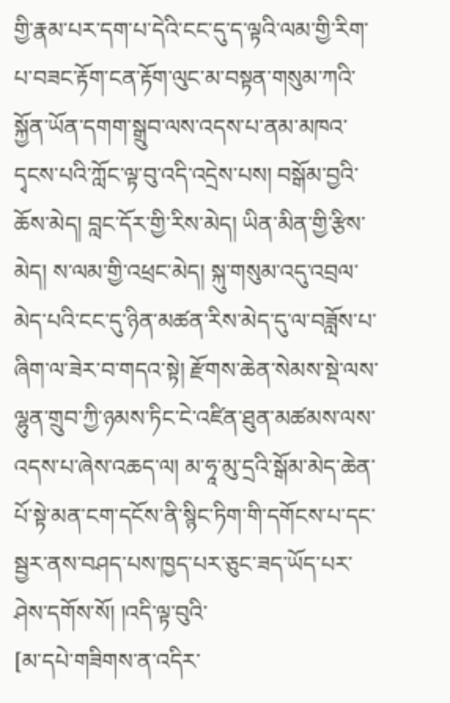གྱི་རྣམ་པར་དག་པ་དེའི་ངང་དུ་ད་ལྟའི་ལམ་གྱི་རིག་པ་བཟང་རྟོག་ངན་རྟོག་ལུང་མ་བསྟན་གསུམ་ཀའི་སྐྱོན་ཡོན་དགག་སྒྲུབ་ལས་འདས་པ་ནམ་མཁའ་དྭངས་པའི་ཀློང་ལྟ་བུ་འདི་འདྲེས་པས། བསྒོམ་བྱའི་ཆོས་མེད། བླང་དོར་གྱི་རིས་མེད། ཡིན་མིན་གྱི་རྩིས་མེད། ས་ལམ་གྱི་འཕྲང་མེད། སྐུ་གསུམ་འདུ་འབྲལ་མེད་པའི་ངང་དུ་ཉིན་མཚན་རིས་མེད་དུ་ལ་བཟློས་པ་ཞིག་ལ་ཟེར་བ་གདའ་སྟེ། རྫོགས་ཆེན་སེམས་སྡེ་ལས་ལྷུན་གྲུབ་ཀྱི་ཉམས་ཏིང་ངེ་འཛིན་ཐུན་མཚམས་ལས་འདས་པ་ཞེས་འཆད་ལ། མ་ཧཱ་མུ་དྲའི་སྒོམ་མེད་ཆེན་པོ་སྟེ་མན་ངག་དངོས་ནི་སྙིང་ཏིག་གི་དགོངས་པ་དང་སྦྱར་ནས་བཤད་པས་ཁྱད་པར་ཅུང་ཟད་ཡོད་པར་ཤེས་དགོས་སོ། །འདི་ལྟ་བུའི་
[མ་དཔེ་གཟིགས་ན་འདིར་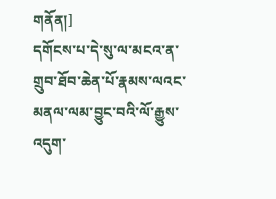གནོན།]
དགོངས་པ་དེ་སུ་ལ་མངའ་ན་གྲུབ་ཐོབ་ཆེན་པོ་རྣམས་ལའང་མནལ་ལམ་བྱུང་བའི་ལོ་རྒྱུས་འདུག་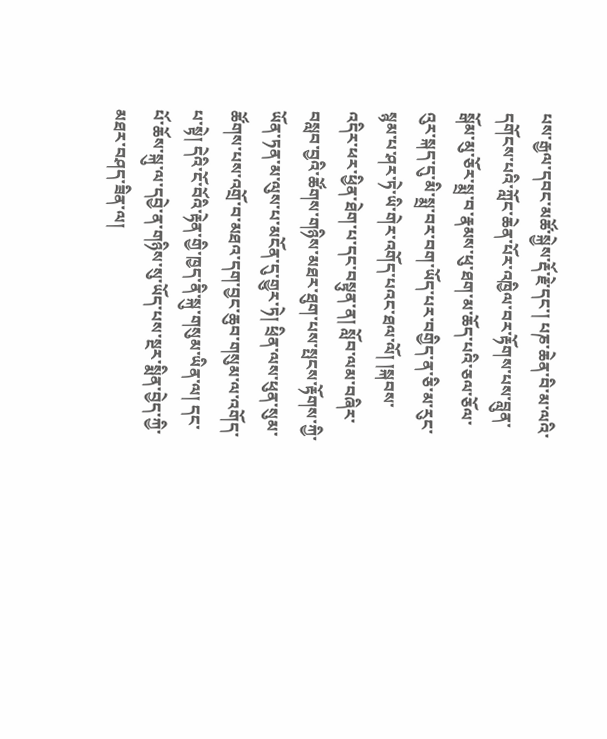པས་རྒྱལ་དབང་མཚོ་སྐྱེས་རྡོ་རྗེ་དང་། པཎ་ཆེན་བི་མ་ལའི་དགོངས་པའི་ཀློང་ཆེན་པོར་འཁྱིལ་བར་རྟོགས་པས་བླུན་སྒོམ་མུ་ཅོར་སྨྲ་བ་རྣམས་ཕུ་ཐག་མ་ཆོད་པའི་ཅལ་ཅོལ་འུར་སྐད་དུ་མི་སྨྲ་བར་བག་ཡོད་པར་བགྱིད་ན་ཅི་མ་རུང་སྙམ་པ་ཤར་ཏེ་ཡི་གེར་འགོད་པའང་ཐལ་ལོ། །སྐབས་འདིར་ཕར་ཕྱིན་ཐེག་པ་དང་བསྟུན་ན། སློབ་ལམ་བཞིར་བསླབ་བྱའི་ཚོགས་གཉིས་མཐར་ཐུག་པས་སྤངས་རྟོགས་ཀྱི་ཡོན་ཏན་མ་ལུས་པ་མངོན་དུ་གྱུར་ཏེ། ཕྲིན་ལས་ཕུན་སུམ་ཚོགས་པས་འགྲོ་བ་མཐའ་དག་བྱང་ཆུབ་གསུམ་ལ་འགོད་པ་སྟེ། དེའི་ངོ་བོའི་རྟེན་གྱི་ཁྱད་ནི་སྐུ་གསུམ་ཡིན་ལ། དང་པོ་ཆོས་སྐུ་ལ་དབྱེ་ན་གཉིས་སུ་ཡོད་པས་སྔར་སྨིན་བྱེད་ཀྱི་མཐར་བཤད་ཟིན་ལ།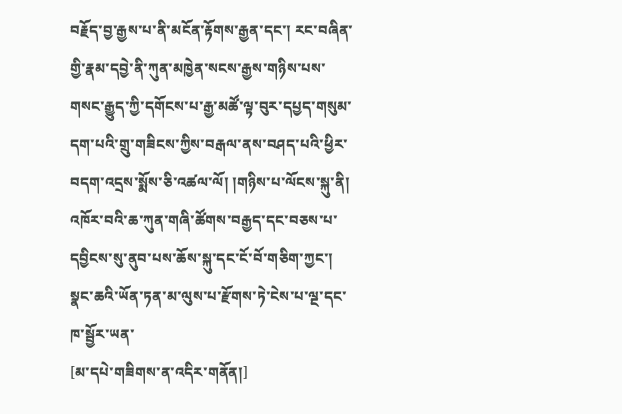བརྗོད་བྱ་རྒྱས་པ་ནི་མངོན་རྟོགས་རྒྱན་དང་། རང་བཞིན་གྱི་རྣམ་དབྱེ་ནི་ཀུན་མཁྱེན་སངས་རྒྱས་གཉིས་པས་གསང་རྒྱུད་ཀྱི་དགོངས་པ་རྒྱ་མཚོ་ལྟ་བུར་དཔྱད་གསུམ་དག་པའི་གྲུ་གཟིངས་ཀྱིས་བརྒལ་ནས་བཤད་པའི་ཕྱིར་བདག་འདྲས་སྨོས་ཅི་འཚལ་ལོ། །གཉིས་པ་ལོངས་སྐུ་ནི། འཁོར་བའི་ཆ་ཀུན་གཞི་ཚོགས་བརྒྱད་དང་བཅས་པ་དབྱིངས་སུ་ནུབ་པས་ཆོས་སྐུ་དང་ངོ་བོ་གཅིག་ཀྱང་། སྣང་ཆའི་ཡོན་ཏན་མ་ལུས་པ་རྫོགས་ཏེ་ངེས་པ་ལྔ་དང་ཁ་སྦྱོར་ཡན་
[མ་དཔེ་གཟིགས་ན་འདིར་གནོན།]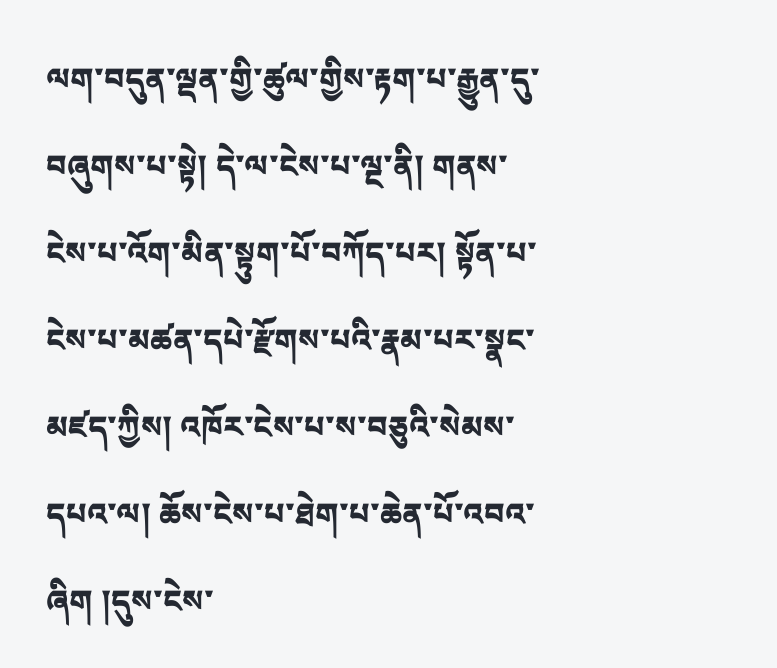ལག་བདུན་ལྡན་གྱི་ཚུལ་གྱིས་རྟག་པ་རྒྱུན་དུ་བཞུགས་པ་སྟེ། དེ་ལ་ངེས་པ་ལྔ་ནི། གནས་ངེས་པ་འོག་མིན་སྟུག་པོ་བཀོད་པར། སྟོན་པ་ངེས་པ་མཚན་དཔེ་རྫོགས་པའི་རྣམ་པར་སྣང་མཛད་ཀྱིས། འཁོར་ངེས་པ་ས་བཅུའི་སེམས་དཔའ་ལ། ཆོས་ངེས་པ་ཐེག་པ་ཆེན་པོ་འབའ་ཞིག །དུས་ངེས་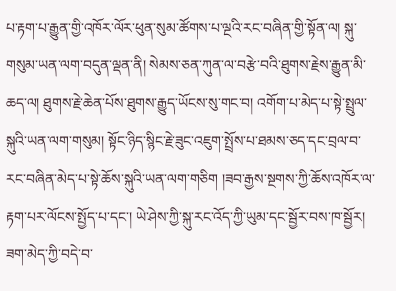པ་རྟག་པ་རྒྱུན་གྱི་འཁོར་ལོར་ཕུན་སུམ་ཚོགས་པ་ལྔའི་རང་བཞིན་གྱི་སྟོན་ལ། སྐུ་གསུམ་ཡན་ལག་བདུན་ལྡན་ནི། སེམས་ཅན་ཀུན་ལ་བརྩེ་བའི་ཐུགས་རྗེས་རྒྱུན་མི་ཆད་ལ། ཐུགས་རྗེ་ཆེན་པོས་ཐུགས་རྒྱུད་ཡོངས་སུ་གང་བ། འགོག་པ་མེད་པ་སྟེ་སྤྲུལ་སྐུའི་ཡན་ལག་གསུམ། སྟོང་ཉིད་སྙིང་རྗེ་ཟུང་འཇུག་སྤྲོས་པ་ཐམས་ཅད་དང་བྲལ་བ་རང་བཞིན་མེད་པ་སྟེ་ཆོས་སྐུའི་ཡན་ལག་གཅིག །ཟབ་རྒྱས་སྔགས་ཀྱི་ཆོས་འཁོར་ལ་རྟག་པར་ལོངས་སྤྱོད་པ་དང་། ཡེ་ཤེས་ཀྱི་སྐུ་རང་འོད་ཀྱི་ཡུམ་དང་སྦྱོར་བས་ཁ་སྦྱོར། ཟག་མེད་ཀྱི་བདེ་བ་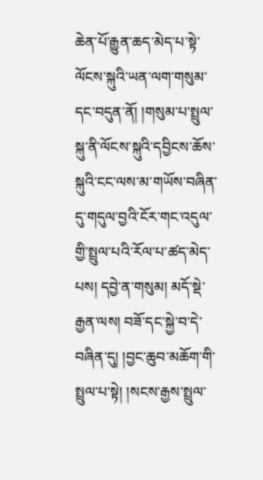ཆེན་པོ་རྒྱུན་ཆད་མེད་པ་སྟེ་ལོངས་སྐུའི་ཡན་ལག་གསུམ་དང་བདུན་ནོ། །གསུམ་པ་སྤྲུལ་སྐུ་ནི་ལོངས་སྐུའི་དབྱིངས་ཆོས་སྐུའི་ངང་ལས་མ་གཡོས་བཞིན་དུ་གདུལ་བྱའི་ངོར་གང་འདུལ་གྱི་སྤྲུལ་པའི་རོལ་པ་ཚད་མེད་པས། དབྱེ་ན་གསུམ། མདོ་སྡེ་རྒྱན་ལས། བཟོ་དང་སྐྱེ་བ་དེ་བཞིན་དུ། །བྱང་ཆུབ་མཆོག་གི་སྤྲུལ་པ་སྟེ། །སངས་རྒྱས་སྤྲུལ་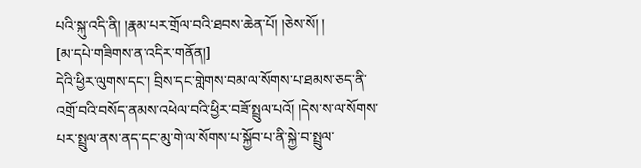པའི་སྐུ་འདི་ནི། །རྣམ་པར་གྲོལ་བའི་ཐབས་ཆེན་པོ། །ཅེས་སོ། །
[མ་དཔེ་གཟིགས་ན་འདིར་གནོན།]
དེའི་ཕྱིར་ལུགས་དང་། བྲིས་དང་གླེགས་བམ་ལ་སོགས་པ་ཐམས་ཅད་ནི་འགྲོ་བའི་བསོད་ནམས་འཕེལ་བའི་ཕྱིར་བཟོ་སྤྲུལ་པའོ། །དེས་ས་ལ་སོགས་པར་སྤྲུལ་ནས་ནད་དང་མུ་གེ་ལ་སོགས་པ་སྐྱོབ་པ་ནི་སྐྱེ་བ་སྤྲུལ་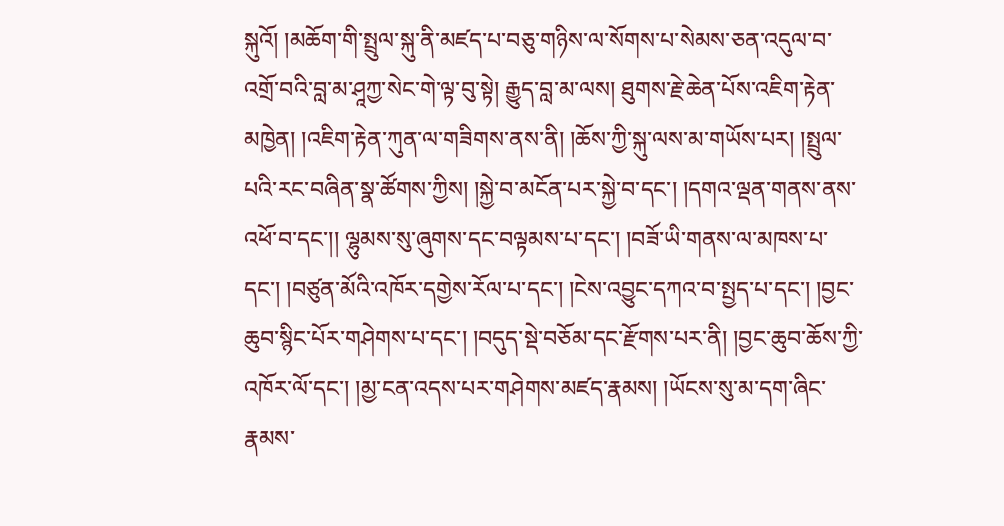སྐུའོ། །མཆོག་གི་སྤྲུལ་སྐུ་ནི་མཛད་པ་བཅུ་གཉིས་ལ་སོགས་པ་སེམས་ཅན་འདུལ་བ་འགྲོ་བའི་བླ་མ་ཤཱཀྱ་སེང་གེ་ལྟ་བུ་སྟེ། རྒྱུད་བླ་མ་ལས། ཐུགས་རྗེ་ཆེན་པོས་འཇིག་རྟེན་མཁྱེན། །འཇིག་རྟེན་ཀུན་ལ་གཟིགས་ནས་ནི། །ཆོས་ཀྱི་སྐུ་ལས་མ་གཡོས་པར། །སྤྲུལ་པའི་རང་བཞིན་སྣ་ཚོགས་ཀྱིས། །སྐྱེ་བ་མངོན་པར་སྐྱེ་བ་དང་། །དགའ་ལྡན་གནས་ནས་འཕོ་བ་དང་།། ལྷུམས་སུ་ཞུགས་དང་བལྟམས་པ་དང་། །བཟོ་ཡི་གནས་ལ་མཁས་པ་དང་། །བཙུན་མོའི་འཁོར་དགྱེས་རོལ་པ་དང་། །ངེས་འབྱུང་དཀའ་བ་སྤྱད་པ་དང་། །བྱང་ཆུབ་སྙིང་པོར་གཤེགས་པ་དང་། །བདུད་སྡེ་བཅོམ་དང་རྫོགས་པར་ནི། །བྱང་ཆུབ་ཆོས་ཀྱི་འཁོར་ལོ་དང་། །མྱ་ངན་འདས་པར་གཤེགས་མཛད་རྣམས། །ཡོངས་སུ་མ་དག་ཞིང་རྣམས་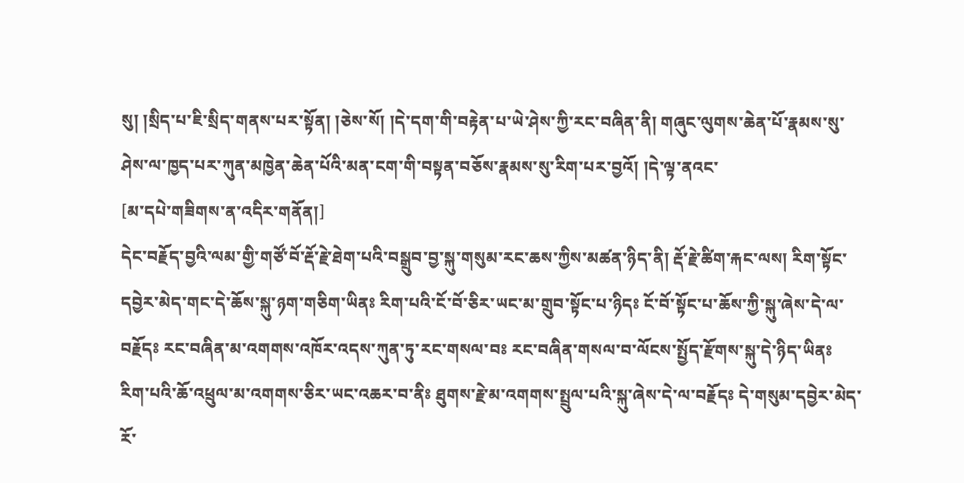སུ། །སྲིད་པ་ཇི་སྲིད་གནས་པར་སྟོན། །ཅེས་སོ། །དེ་དག་གི་བརྟེན་པ་ཡེ་ཤེས་ཀྱི་རང་བཞིན་ནི། གཞུང་ལུགས་ཆེན་པོ་རྣམས་སུ་ཤེས་ལ་ཁྱད་པར་ཀུན་མཁྱེན་ཆེན་པོའི་མན་ངག་གི་བསྟན་བཅོས་རྣམས་སུ་རིག་པར་བྱའོ། །དེ་ལྟ་ནའང་
[མ་དཔེ་གཟིགས་ན་འདིར་གནོན།]
དེང་བརྗོད་བྱའི་ལམ་གྱི་གཙོ་བོ་རྡོ་རྗེ་ཐེག་པའི་བསྒྲུབ་བྱ་སྐུ་གསུམ་རང་ཆས་ཀྱིས་མཚན་ཉིད་ནི། རྡོ་རྗེ་ཚིག་རྐང་ལས། རིག་སྟོང་དབྱེར་མེད་གང་དེ་ཆོས་སྐུ་ཉག་གཅིག་ཡིནཿ རིག་པའི་ངོ་བོ་ཅིར་ཡང་མ་གྲུབ་སྟོང་པ་ཉིདཿ ངོ་བོ་སྟོང་པ་ཆོས་ཀྱི་སྐུ་ཞེས་དེ་ལ་བརྗོདཿ རང་བཞིན་མ་འགགས་འཁོར་འདས་ཀུན་ཏུ་རང་གསལ་བཿ རང་བཞིན་གསལ་བ་ལོངས་སྤྱོད་རྫོགས་སྐུ་དེ་ཉིད་ཡིནཿ རིག་པའི་ཆོ་འཕྲུལ་མ་འགགས་ཅིར་ཡང་འཆར་བ་ནིཿ ཐུགས་རྗེ་མ་འགགས་སྤྲུལ་པའི་སྐུ་ཞེས་དེ་ལ་བརྗོདཿ དེ་གསུམ་དབྱེར་མེད་རོ་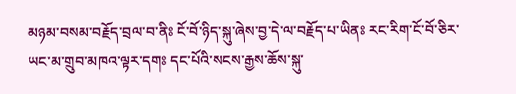མཉམ་བསམ་བརྗོད་བྲལ་བ་ནིཿ ངོ་བོ་ཉིད་སྐུ་ཞེས་བྱ་དེ་ལ་བརྗོད་པ་ཡིནཿ རང་རིག་ངོ་བོ་ཅིར་ཡང་མ་གྲུབ་མཁའ་ལྟར་དགཿ དང་པོའི་སངས་རྒྱས་ཆོས་སྐུ་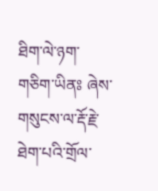ཐིག་ལེ་ཉག་གཅིག་ཡིནཿ ཞེས་གསུངས་ལ་རྡོ་རྗེ་ཐེག་པའི་གྲོལ་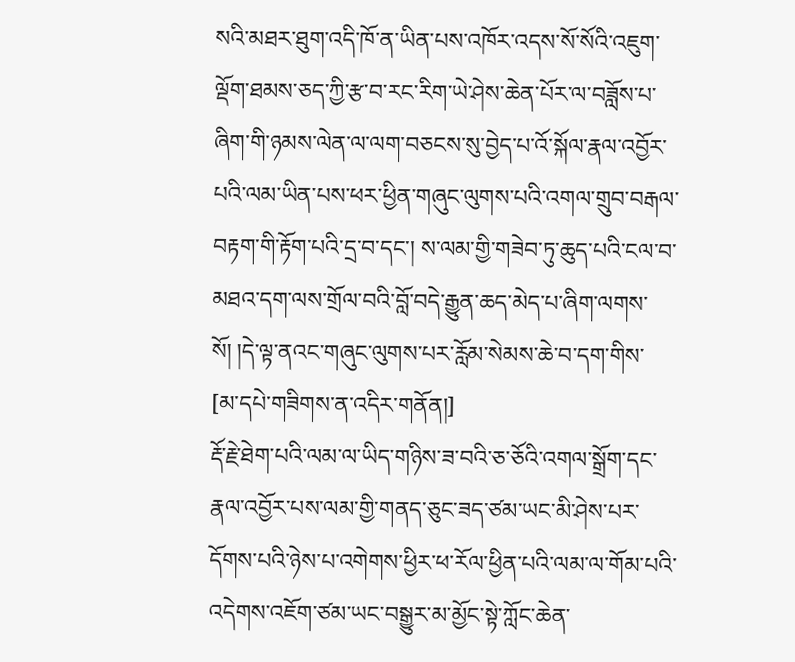སའི་མཐར་ཐུག་འདི་ཁོ་ན་ཡིན་པས་འཁོར་འདས་སོ་སོའི་འཇུག་ལྡོག་ཐམས་ཅད་ཀྱི་རྩ་བ་རང་རིག་ཡེ་ཤེས་ཆེན་པོར་ལ་བཟློས་པ་ཞིག་གི་ཉམས་ལེན་ལ་ལག་བཅངས་སུ་བྱེད་པ་འོ་སྐོལ་རྣལ་འབྱོར་པའི་ལམ་ཡིན་པས་ཕར་ཕྱིན་གཞུང་ལུགས་པའི་འགལ་གྲུབ་བརྒལ་བརྟག་གི་རྟོག་པའི་དྲ་བ་དང་། ས་ལམ་གྱི་གཟེབ་ཏུ་ཆུད་པའི་ངལ་བ་མཐའ་དག་ལས་གྲོལ་བའི་བློ་བདེ་རྒྱུན་ཆད་མེད་པ་ཞིག་ལགས་སོ། །དེ་ལྟ་ནའང་གཞུང་ལུགས་པར་རློམ་སེམས་ཆེ་བ་དག་གིས་
[མ་དཔེ་གཟིགས་ན་འདིར་གནོན།]
རྡོ་རྗེ་ཐེག་པའི་ལམ་ལ་ཡིད་གཉིས་ཟ་བའི་ཅ་ཅོའི་འགལ་སྒྲོག་དང་རྣལ་འབྱོར་པས་ལམ་གྱི་གནད་ཅུང་ཟད་ཙམ་ཡང་མི་ཤེས་པར་དོགས་པའི་ཉེས་པ་འགེགས་ཕྱིར་ཕ་རོལ་ཕྱིན་པའི་ལམ་ལ་གོམ་པའི་འདེགས་འཇོག་ཙམ་ཡང་བསྒྱུར་མ་མྱོང་སྟེ་ཀློང་ཆེན་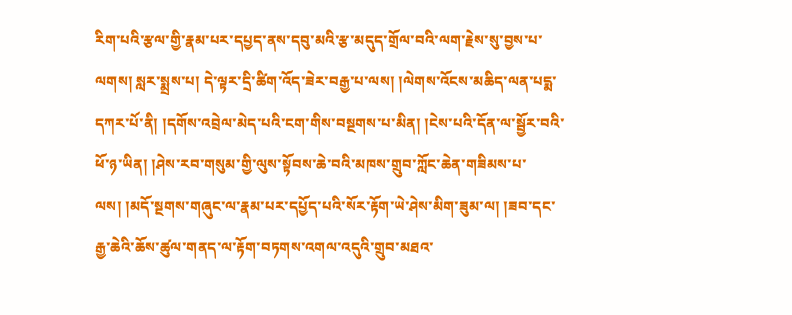རིག་པའི་རྩལ་གྱི་རྣམ་པར་དཔྱད་ནས་དབུ་མའི་རྩ་མདུད་གྲོལ་བའི་ལག་རྗེས་སུ་བྱས་པ་ལགས། སླར་སྨྲས་པ། དེ་ལྟར་དྲི་ཚིག་འོད་ཟེར་བརྒྱ་པ་ལས། །ལེགས་འོངས་མཆིད་ལན་པདྨ་དཀར་པོ་ནི། །དགོས་འབྲེལ་མེད་པའི་ངག་གིས་བསྔགས་པ་མིན། །ངེས་པའི་དོན་ལ་སྦྱོར་བའི་ཕོ་ཉ་ཡིན། །ཤེས་རབ་གསུམ་གྱི་ལུས་སྟོབས་ཆེ་བའི་མཁས་གྲུབ་ཀློང་ཆེན་གཟིམས་པ་ལས། །མདོ་སྔགས་གཞུང་ལ་རྣམ་པར་དཔྱོད་པའི་སོར་རྟོག་ཡེ་ཤེས་མིག་ཟུམ་ལ། །ཟབ་དང་རྒྱ་ཆེའི་ཆོས་ཚུལ་གནད་ལ་རྟོག་བཏགས་འགལ་འདུའི་གྲུབ་མཐའ་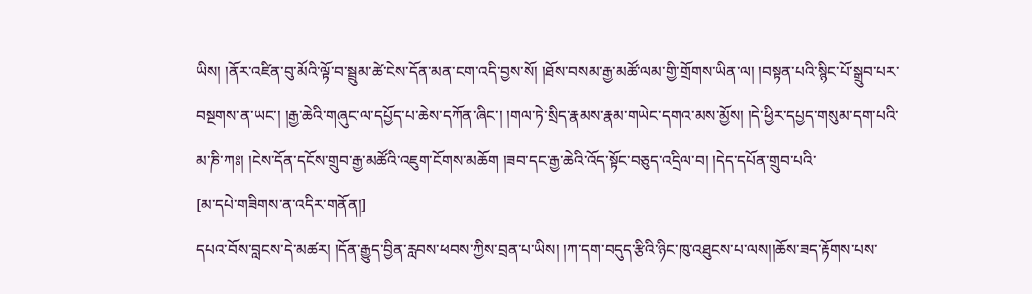ཡིས། །ནོར་འཛིན་བུ་མོའི་ལྟོ་བ་སྦྲུམ་ཚེ་ངེས་དོན་མན་ངག་འདི་བྱས་སོ། །ཐོས་བསམ་རྒྱ་མཚོ་ལམ་གྱི་གྲོགས་ཡིན་ལ། །བསྟན་པའི་སྙིང་པོ་སྒྲུབ་པར་བསྔགས་ན་ཡང་། །རྒྱ་ཆེའི་གཞུང་ལ་དཔྱོད་པ་ཆེས་དཀོན་ཞིང་། །གལ་ཏེ་སྲིད་རྣམས་རྣམ་གཡེང་དགའ་མས་མྱོས། །དེ་ཕྱིར་དཔྱད་གསུམ་དག་པའི་མ་ཎི་ཀཿ། །ངེས་དོན་དངོས་གྲུབ་རྒྱ་མཚོའི་འཇུག་ངོགས་མཆོག །ཟབ་དང་རྒྱ་ཆེའི་འོད་སྟོང་བཅུད་འདྲིལ་བ། །དེད་དཔོན་གྲུབ་པའི་
[མ་དཔེ་གཟིགས་ན་འདིར་གནོན།]
དཔའ་བོས་བླངས་དེ་མཚར། །དོན་རྒྱུད་བྱིན་རླབས་ཕབས་ཀྱིས་བྲན་པ་ཡིས། །ཀ་དག་བདུད་རྩིའི་ཉིང་ཁུ་འཐུངས་པ་ལས།།ཆོས་ཟད་རྟོགས་པས་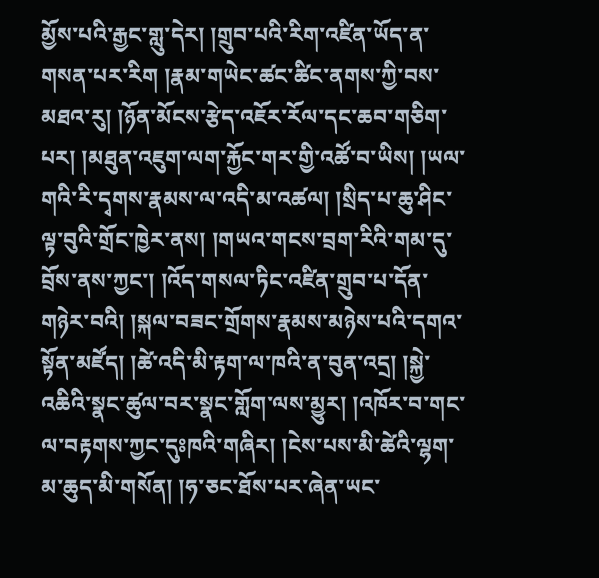མྱོས་པའི་རྒྱང་གླུ་དེར། །གྲུབ་པའི་རིག་འཛིན་ཡོད་ན་གསན་པར་རིག །རྣམ་གཡེང་ཚང་ཚིང་ནགས་ཀྱི་བས་མཐའ་རུ། །ཉོན་མོངས་རྩེད་འཇོར་རོལ་དང་ཆབ་གཅིག་པར། །མཐུན་འཇུག་ལག་རྐྱོང་གར་གྱི་འཚོ་བ་ཡིས། །ཡལ་གའི་རི་དྭགས་རྣམས་ལ་འདི་མ་འཚལ། །སྲིད་པ་ཆུ་ཤིང་ལྟ་བུའི་གྲོང་ཁྱེར་ནས། །གཡའ་གངས་བྲག་རིའི་གམ་དུ་བྲོས་ནས་ཀྱང་། །འོད་གསལ་ཏིང་འཛིན་གྲུབ་པ་དོན་གཉེར་བའི། །སྐལ་བཟང་གྲོགས་རྣམས་མཉེས་པའི་དགའ་སྟོན་མཛོད། །ཚེ་འདི་མི་རྟག་ལ་ཁའི་ན་བུན་འདྲ། །སྐྱེ་འཆིའི་སྣང་ཚུལ་བར་སྣང་གློག་ལས་མྱུར། །འཁོར་བ་གང་ལ་བརྟགས་ཀྱང་དུཿཁའི་གཞིར། །ངེས་པས་མི་ཚེའི་ལྷག་མ་ཆུད་མི་གསོན། །ཧ་ཅང་ཐོས་པར་ཞེན་ཡང་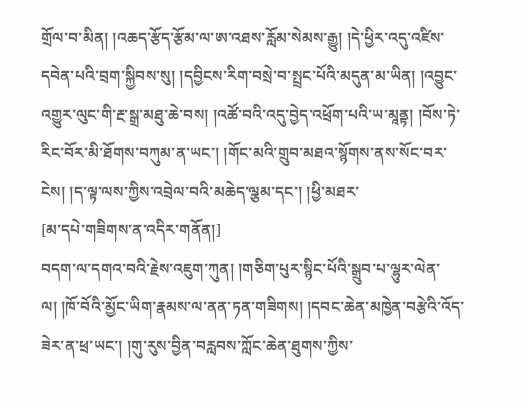གྲོལ་བ་མིན། །འཆད་རྩོད་རྩོམ་ལ་ཨ་འཐས་རློམ་སེམས་རྒྱུ། །དེ་ཕྱིར་འདུ་འཛིས་དབེན་པའི་བྲག་སྐྱིབས་སུ། །དབྱིངས་རིག་བསྲེ་བ་སྤྲང་པོའི་མདུན་མ་ཡིན། །འབྱུང་འགྱུར་ལུང་གི་རྔ་སྒྲ་མཐུ་ཆེ་བས། །འཚོ་བའི་འདུ་བྱེད་འཕྲོག་པའི་ཡ་མཱནྟ། །བོས་ཏེ་རིང་བོར་མི་ཐོགས་བཀུམ་ན་ཡང་། །གོང་མའི་གྲུབ་མཐའ་སྙོགས་ནས་སོང་བར་ངེས། །ད་ལྟ་ལས་ཀྱིས་འབྲེལ་བའི་མཆེད་ལྕམ་དང་། །ཕྱི་མཐར་
[མ་དཔེ་གཟིགས་ན་འདིར་གནོན།]
བདག་ལ་དགའ་བའི་རྗེས་འཇུག་ཀུན། །གཅིག་པུར་སྙིང་པོའི་སྒྲུབ་པ་ལྷུར་ལེན་ལ། །ཁོ་བོའི་མྱོང་ཡིག་རྣམས་ལ་ནན་ཏན་གཟིགས། །དབང་ཆེན་མཁྱེན་བརྩེའི་འོད་ཟེར་ན་ཕྲ་ཡང་། །གུ་རུས་བྱིན་བརླབས་ཀློང་ཆེན་ཐུགས་ཀྱིས་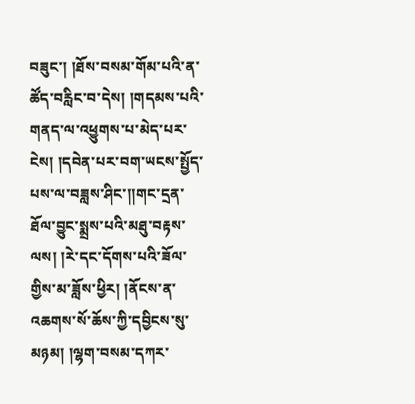བཟུང་། །ཐོས་བསམ་གོམ་པའི་ན་ཚོད་བརླིང་བ་དེས། །གདམས་པའི་གནད་ལ་འཕྱུགས་པ་མེད་པར་ངེས། །དབེན་པར་བག་ཡངས་སྤྱོད་པས་ལ་བཟླས་ཤིང་།།གང་དྲན་ཐོལ་བྱུང་སྨྲས་པའི་མཐུ་བརྟས་ལས། །རེ་དང་དོགས་པའི་ཟོལ་གྱིས་མ་ཟློས་ཕྱིར། །ནོངས་ན་འཆགས་སོ་ཆོས་ཀྱི་དབྱིངས་སུ་མཉམ། །ལྷག་བསམ་དཀར་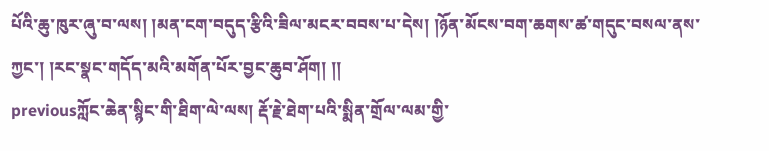པོའི་ཆུ་ཁུར་ཞུ་བ་ལས། །མན་ངག་བདུད་རྩིའི་ཟིལ་མངར་བབས་པ་དེས། །ཉོན་མོངས་བག་ཆགས་ཚ་གདུང་བསལ་ནས་ཀྱང་། །རང་སྣང་གདོད་མའི་མགོན་པོར་བྱང་ཆུབ་ཤོག། །།
previousཀློང་ཆེན་སྙིང་གི་ཐིག་ལེ་ལས། རྡོ་རྗེ་ཐེག་པའི་སྨིན་གྲོལ་ལམ་གྱི་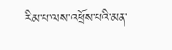རིམ་པ་ལས་འཕྲོས་པའི་མན་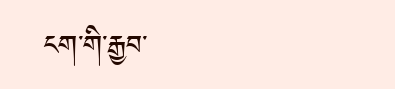ངག་གི་རྒྱབ་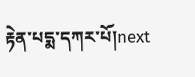རྟེན་པདྨ་དཀར་པོ།next